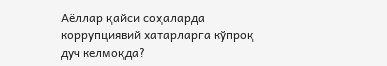Аёллар қайси соҳаларда коррупциявий хатарларга кўпроқ дуч келмоқда?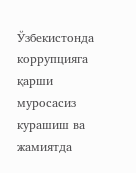Ўзбекистонда коррупцияга қарши муросасиз курашиш ва жамиятда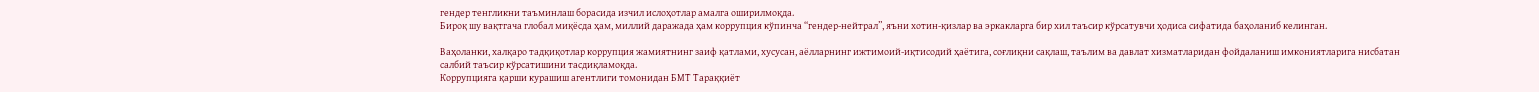гендер тенгликни таъминлаш борасида изчил ислоҳотлар амалга оширилмоқда.
Бироқ шу вақтгача глобал миқёсда ҳам, миллий даражада ҳам коррупция кўпинча “гендер-нейтрал”, яъни хотин-қизлар ва эркакларга бир хил таъсир кўрсатувчи ҳодиса сифатида баҳоланиб келинган.

Ваҳоланки, халқаро тадқиқотлар коррупция жамиятнинг заиф қатлами, хусусан, аёлларнинг ижтимоий-иқтисодий ҳаётига, соғлиқни сақлаш, таълим ва давлат хизматларидан фойдаланиш имкониятларига нисбатан салбий таъсир кўрсатишини тасдиқламоқда.
Коррупцияга қарши курашиш агентлиги томонидан БМТ Тараққиёт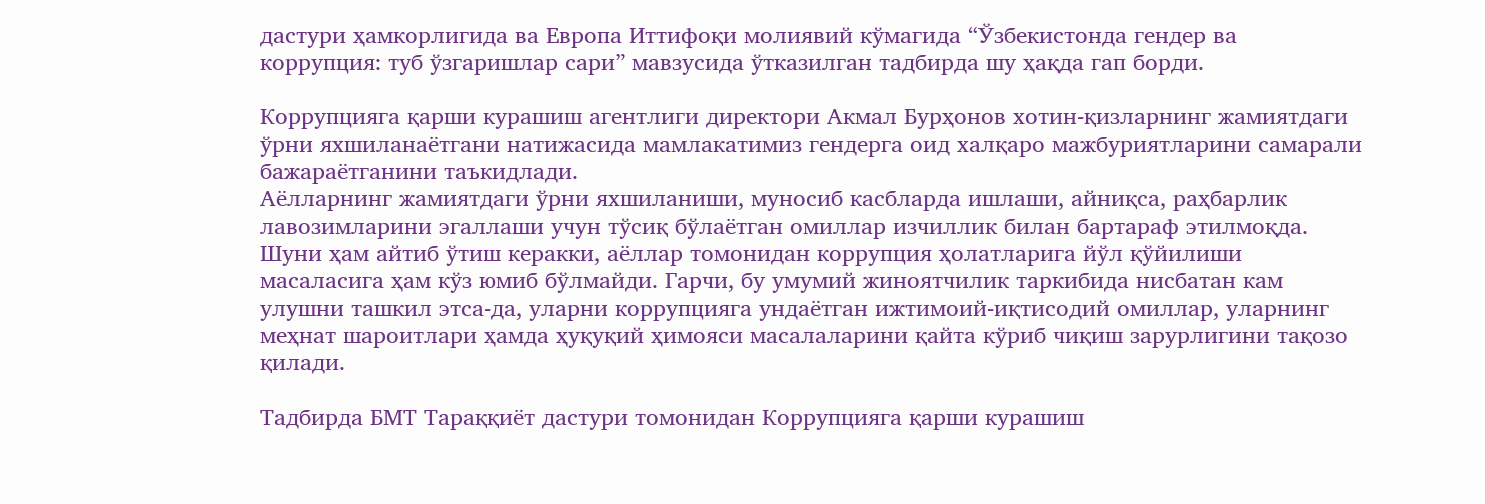дастури ҳамкорлигида ва Европа Иттифоқи молиявий кўмагида “Ўзбекистонда гендер ва коррупция: туб ўзгаришлар сари” мавзусида ўтказилган тадбирда шу ҳақда гап борди.

Коррупцияга қарши курашиш агентлиги директори Акмал Бурҳонов хотин-қизларнинг жамиятдаги ўрни яхшиланаётгани натижасида мамлакатимиз гендерга оид халқаро мажбуриятларини самарали бажараётганини таъкидлади.
Аёлларнинг жамиятдаги ўрни яхшиланиши, муносиб касбларда ишлаши, айниқса, раҳбарлик лавозимларини эгаллаши учун тўсиқ бўлаётган омиллар изчиллик билан бартараф этилмоқда.
Шуни ҳам айтиб ўтиш керакки, аёллар томонидан коррупция ҳолатларига йўл қўйилиши масаласига ҳам кўз юмиб бўлмайди. Гарчи, бу умумий жиноятчилик таркибида нисбатан кам улушни ташкил этса-да, уларни коррупцияга ундаётган ижтимоий-иқтисодий омиллар, уларнинг меҳнат шароитлари ҳамда ҳуқуқий ҳимояси масалаларини қайта кўриб чиқиш зарурлигини тақозо қилади.

Тадбирда БМТ Тараққиёт дастури томонидан Коррупцияга қарши курашиш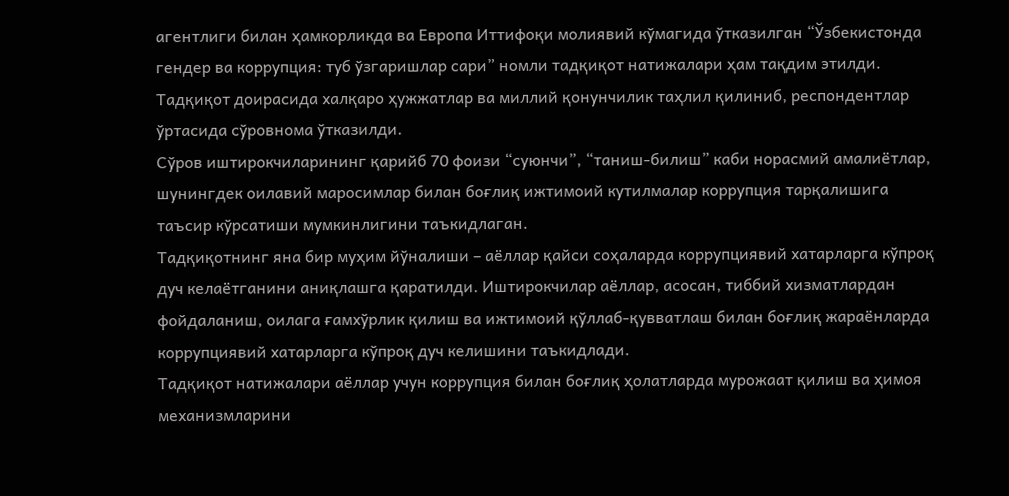агентлиги билан ҳамкорликда ва Европа Иттифоқи молиявий кўмагида ўтказилган “Ўзбекистонда гендер ва коррупция: туб ўзгаришлар сари” номли тадқиқот натижалари ҳам тақдим этилди.
Тадқиқот доирасида халқаро ҳужжатлар ва миллий қонунчилик таҳлил қилиниб, респондентлар ўртасида сўровнома ўтказилди.
Сўров иштирокчиларининг қарийб 70 фоизи “суюнчи”, “таниш-билиш” каби норасмий амалиётлар, шунингдек оилавий маросимлар билан боғлиқ ижтимоий кутилмалар коррупция тарқалишига таъсир кўрсатиши мумкинлигини таъкидлаган.
Тадқиқотнинг яна бир муҳим йўналиши – аёллар қайси соҳаларда коррупциявий хатарларга кўпроқ дуч келаётганини аниқлашга қаратилди. Иштирокчилар аёллар, асосан, тиббий хизматлардан фойдаланиш, оилага ғамхўрлик қилиш ва ижтимоий қўллаб-қувватлаш билан боғлиқ жараёнларда коррупциявий хатарларга кўпроқ дуч келишини таъкидлади.
Тадқиқот натижалари аёллар учун коррупция билан боғлиқ ҳолатларда мурожаат қилиш ва ҳимоя механизмларини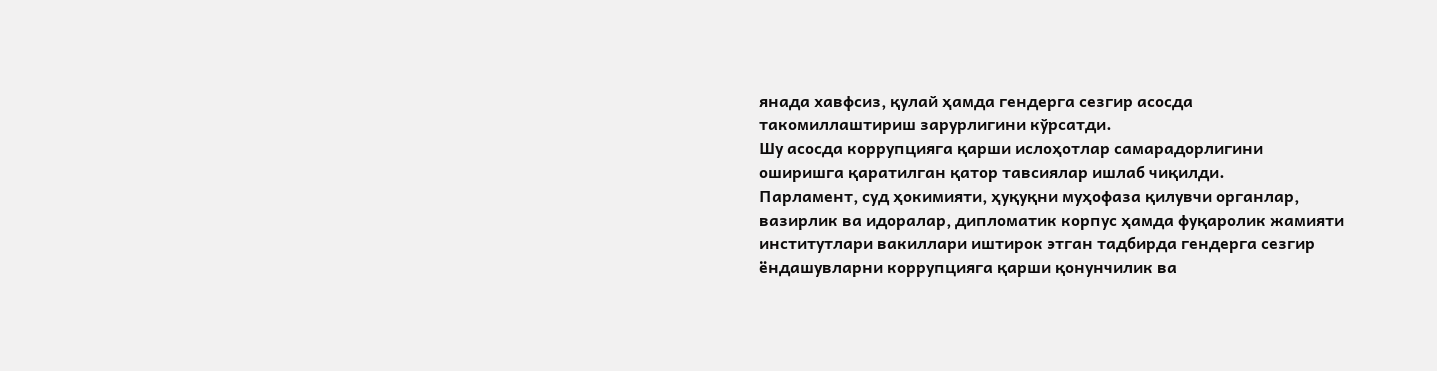янада хавфсиз, қулай ҳамда гендерга сезгир асосда такомиллаштириш зарурлигини кўрсатди.
Шу асосда коррупцияга қарши ислоҳотлар самарадорлигини оширишга қаратилган қатор тавсиялар ишлаб чиқилди.
Парламент, суд ҳокимияти, ҳуқуқни муҳофаза қилувчи органлар, вазирлик ва идоралар, дипломатик корпус ҳамда фуқаролик жамияти институтлари вакиллари иштирок этган тадбирда гендерга сезгир ёндашувларни коррупцияга қарши қонунчилик ва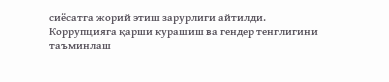сиёсатга жорий этиш зарурлиги айтилди.
Коррупцияга қарши курашиш ва гендер тенглигини таъминлаш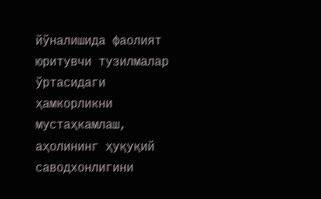йўналишида фаолият юритувчи тузилмалар ўртасидаги ҳамкорликни мустаҳкамлаш, аҳолининг ҳуқуқий саводхонлигини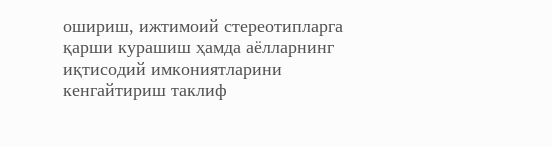ошириш, ижтимоий стереотипларга қарши курашиш ҳамда аёлларнинг иқтисодий имкониятларини кенгайтириш таклиф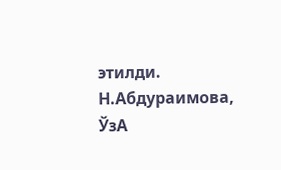этилди.
Н.Абдураимова,
ЎзА